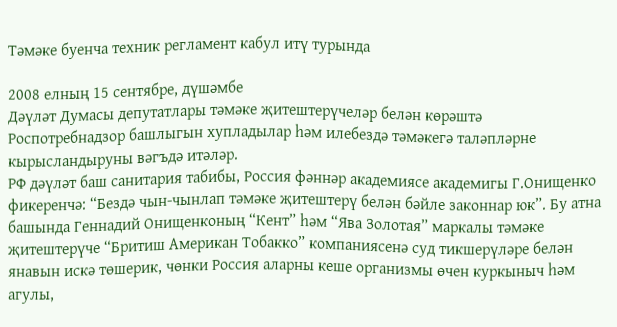Тәмәке буенча техник регламент кабул итү турында

2008 елның 15 сентябре, дүшәмбе
Дәүләт Думасы депутатлары тәмәке җитештерүчеләр белән көрәштә Роспотребнадзор башлыгын хупладылар һәм илебездә тәмәкегә таләпләрне кырысландыруны вәгъдә итәләр.
РФ дәүләт баш санитария табибы, Россия фәннәр академиясе академигы Г.Онищенко фикеренчә: “Бездә чын-чынлап тәмәке җитештерү белән бәйле законнар юк”. Бу атна башында Геннадий Онищенконың “Кент” һәм “Ява Золотая” маркалы тәмәке җитештерүче “Бритиш Американ Тобакко” компаниясенә суд тикшерүләре белән янавын искә төшерик, чөнки Россия аларны кеше организмы өчен куркыныч һәм агулы,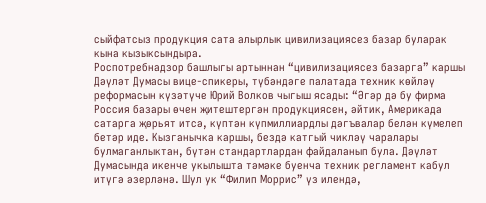сыйфатсыз продукция сата алырлык цивилизациясез базар буларак кына кызыксындыра.
Роспотребнадзор башлыгы артыннан “цивилизациясез базарга” каршы Дәүләт Думасы вице-спикеры, түбәндәге палатада техник көйләү реформасын күзәтүче Юрий Волков чыгыш ясады: “Әгәр дә бу фирма Россия базары өчен җитештергән продукциясен, әйтик, Америкада сатарга җөрьят итсә, күптән күпмиллиардлы дәгъвалар белән күмелеп бетәр иде. Кызганычка каршы, бездә катгый чикләү чаралары булмаганлыктан, бүтән стандартлардан файдаланып була. Дәүләт Думасында икенче укылышта тәмәке буенча техник регламент кабул итүгә әзерләнә. Шул ук “Филип Моррис” үз илендә,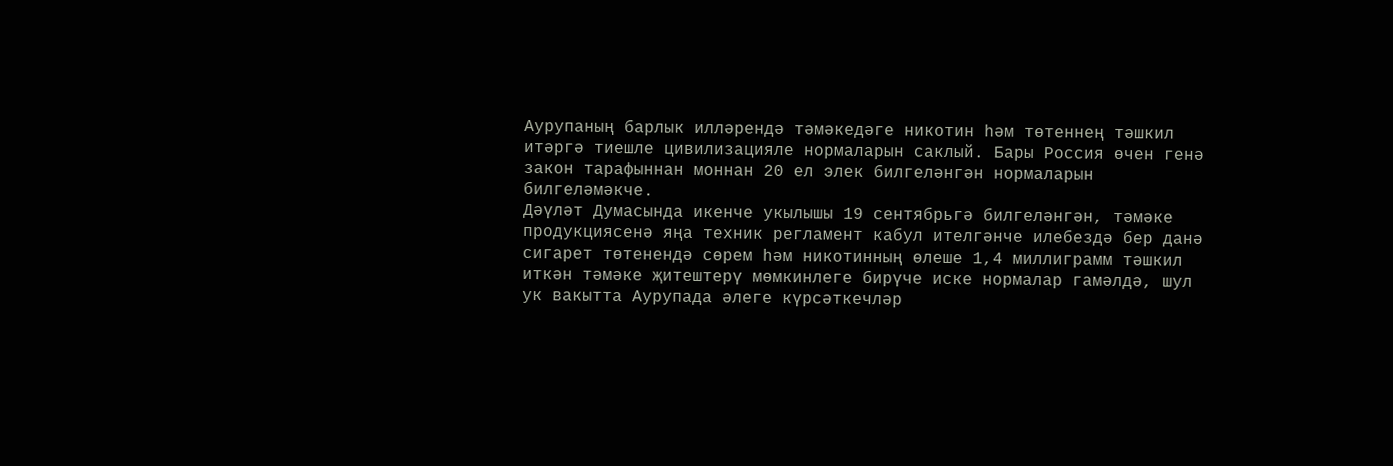Аурупаның барлык илләрендә тәмәкедәге никотин һәм төтеннең тәшкил итәргә тиешле цивилизацияле нормаларын саклый. Бары Россия өчен генә закон тарафыннан моннан 20 ел элек билгеләнгән нормаларын билгеләмәкче.
Дәүләт Думасында икенче укылышы 19 сентябрьгә билгеләнгән, тәмәке продукциясенә яңа техник регламент кабул ителгәнче илебездә бер данә сигарет төтенендә сөрем һәм никотинның өлеше 1,4 миллиграмм тәшкил иткән тәмәке җитештерү мөмкинлеге бирүче иске нормалар гамәлдә, шул ук вакытта Аурупада әлеге күрсәткечләр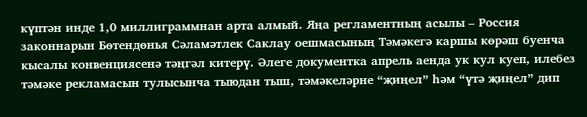күптән инде 1,0 миллиграммнан арта алмый. Яңа регламентның асылы – Россия законнарын Бөтендөнья Сәламәтлек Саклау оешмасының Тәмәкегә каршы көрәш буенча кысалы конвенциясенә тәңгәл китерү. Әлеге документка апрель аенда ук кул куеп, илебез тәмәке рекламасын тулысынча тыюдан тыш, тәмәкеләрне “җиңел” һәм “үтә җиңел” дип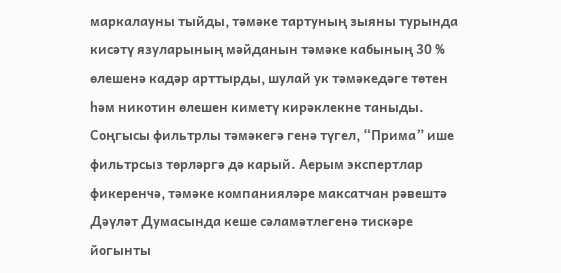маркалауны тыйды, тәмәке тартуның зыяны турында кисәтү язуларының мәйданын тәмәке кабының 30 % өлешенә кадәр арттырды, шулай ук тәмәкедәге төтен һәм никотин өлешен киметү кирәклекне таныды. Соңгысы фильтрлы тәмәкегә генә түгел, “Прима” ише фильтрсыз төрләргә дә карый. Аерым экспертлар фикеренчә, тәмәке компанияләре максатчан рәвештә Дәүләт Думасында кеше сәламәтлегенә тискәре йогынты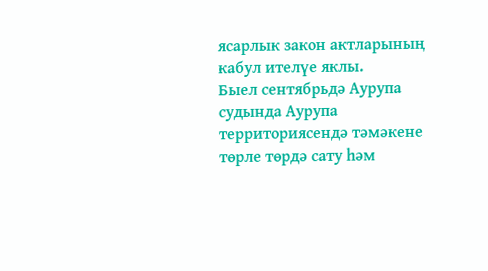ясарлык закон актларының кабул ителүе яклы.
Быел сентябрьдә Аурупа судында Аурупа территориясендә тәмәкене төрле төрдә сату һәм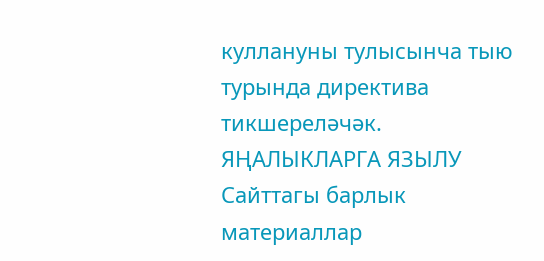куллануны тулысынча тыю турында директива тикшереләчәк.
ЯҢАЛЫКЛАРГА ЯЗЫЛУ
Сайттагы барлык материаллар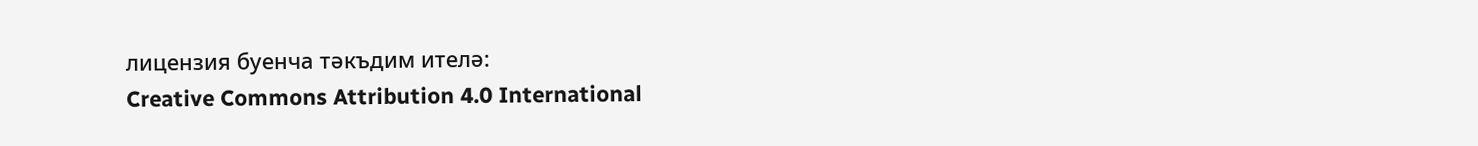лицензия буенча тәкъдим ителә:
Creative Commons Attribution 4.0 International